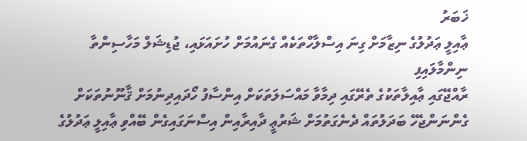ޚަބަރު
ޢާއިލީ ޢަދުލުގެ ނިޒާމަށް ގިނަ އިސްލާހްތަކެއް ގެނައުމަށް ހުށައަޅައި، ޖުޑިޝަލް މަހާސިންތާ ނިންމާލައިފި
ރާއްޖޭގައި ޢާއިލާތަކުގެ ތެރޭގައި ދިމާވާ މައްސަލަތަކަށް އިންސާފު ހޯދައިދިނުމަށް ޤާނޫނުތަކަށް ގެންނަންޖެހޭ ބަދަލުތައް ދެނެގަތުމަށް ޝަރުޢީ ދާއިރާއިން އިސްނަގައިގެން ބޭއްވި ޢާއިލީ ޢަދުލުގެ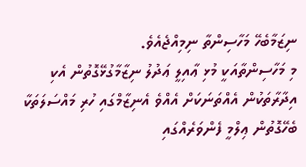ނިޒަމާބެހޭ މަހާސިންތާ ނިމިއްޖެއެވެ.
މި މަހާސިންތާއަކީ މުޅި ޢާއިލީ ޢަދުލު ނިޒާމާގުޅޭގޮތުން އެކި އިދާރާތަކުން އެއްތަނަކަށް އެއްވެ އެނިޒާމްގައި ހުރި މައްސަލަތަކާ ބެހޭގޮތުން ޢިލްމީ ފެންވަރެއްގައި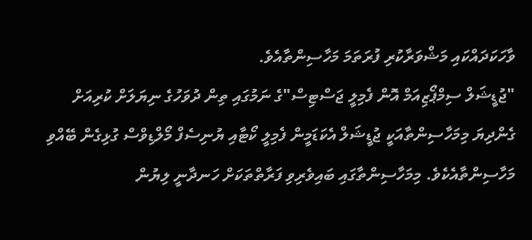ވާހަކަދައްކައި މަޝްވަރާކުރި ފުރަތަމަ މަހާސިންތާއެވެ.
"ޖުޑީޝަލް ސިމްޕޯޒިއަމް އޮން ފެމިލީ ޖަސްޓިސް"ގެ ނަމުގައި ތިން ދުވަހުގެ ނިޔަލަށް ކުރިއަށް ގެންދިޔަ މިމަހާސިންތާއަކީ ޖުޑީޝަލް އެކަޑަމީން ފެމިލީ ކޯޓާއި ޔުނިސެފް މޯލްޑިވްސް ގުޅިގެން ބޭއްވި މަހާސިންތާއެކެވެ. މިމަހާސިންތާގައި ބައިވެރިވި ފަރާތްތަކަށް ހަނދާނީ ލިޔުން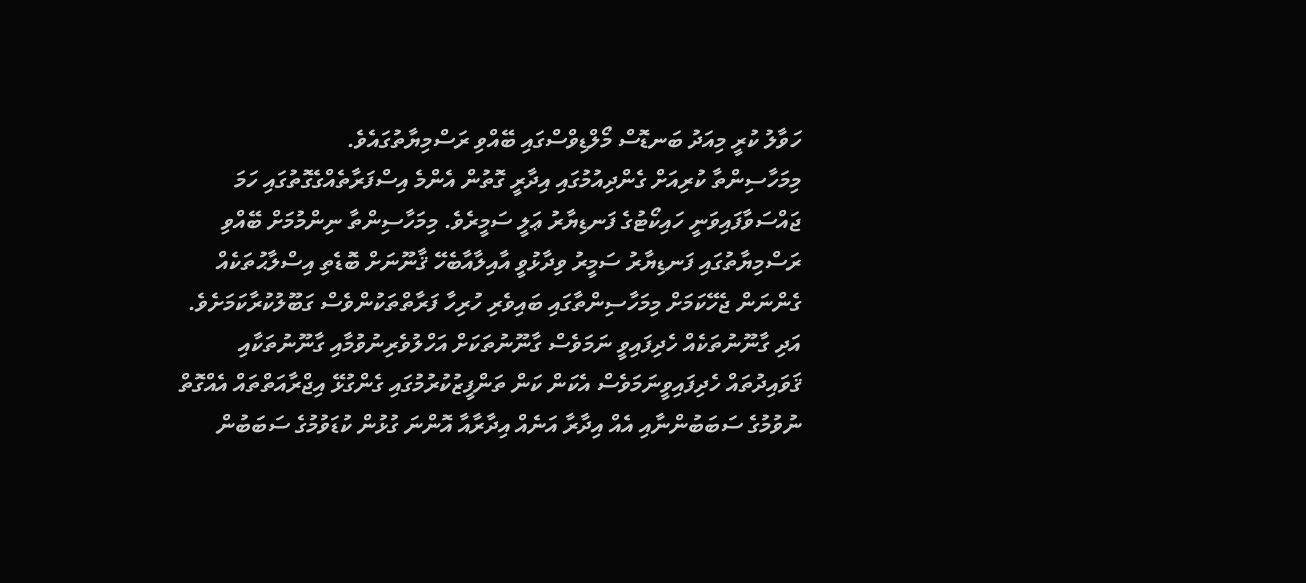ހަވާލު ކުރީ މިއަދު ބަނޑޮސް މޯލްޑިވްސްގައި ބޭއްވި ރަސްމިޔާތުގައެވެ.
މިމަހާސިންތާ ކުރިއަށް ގެންދިއުމުގައި އިދާރީ ގޮތުން އެންމެ އިސްފަރާތެއްގެގޮތުގައި ހަމަ ޖައްސަވާފައިވަނީ ހައިކޯޓުގެ ފަނޑިޔާރު ޢަލީ ސަމީރެވެ. މިމަހާސިންތާ ނިންމުމަށް ބޭއްވި ރަސްމިޔާތުގައި ފަނޑިޔާރު ސަމީރު ވިދާޅުވީ އާއިލާއާބެހޭ ޤާނޫނަށް ބޮޑެތި އިސްލާޙުތަކެއް ގެންނަން ޖެހޭކަމަށް މިމަހާސިންތާގައި ބައިވެރި ހުރިހާ ފަރާތްތަކުންވެސް ގަބޫލުކުރާކަމަށެވެ. އަދި ގާނޫނުތަކެއް ހެދިފައިވީ ނަމަވެސް ގާނޫނުތަކަށް އަހްލުވެރިނުވުމާއި ގާނޫނުތަކާއި ޤަވައިދުތައް ހެދިފައިވީނަމަވެސް އެކަން ކަން ތަންފީޒުކުރުމުގައި ގެންގުޅޭ އިޖްރާއަތްތައް އެއްގޮތް ނުވުމުގެ ސަބަބުންނާއި އެއް އިދާރާ އަނެއް އިދާރާއާ އޮންނަ ގުޅުން ކުޑަވުމުގެ ސަބަބުން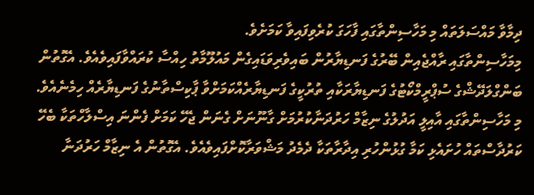ދިމާވާ މައްސަލަތައް މި މަހާސިންތާގައި ފާހަގަ ކުރެވިފައިވާ ކަމަށެވެ.
މިމަހާސިންތާގައި ރާއްޖެއިން ބޭރުގެ ފަނޑިޔާރުން ބައިވެރިވަޑައިގެން މައުލޫމާތު ހިއްސާ ކުރައްވާފައިވެއެވެ. އެގޮތުން ބަންގްލަދޭޝްގެ ސުޕްރީމްކޯޓުގެ ފަނޑިޔާރަކާއި ތުރުކީގެ ފަނޑިޔާރެއްކަމަށްވާ ޕާކިސްތާނުގެ ފަނޑިޔާރެއް ހިމެނެއެވެ.
މި މަހާސިންތާގައި އާއިލީ އަދުލުގެ ނިޒާމް ހަރުދަނާކުރުމަށް ގާނޫނަށް ގެނަން ޖެހޭ ކަމަށް ފެންނަ އިސްލާހްތަކާ ބެހޭ ކަރުދާސްތައް ހުށައެޅި ކަމާ ގުޅުންހުރި އިދާރާތަކާ ދެމެދު މަޝްވަރާކޮށްފައިވެއެވެ. އެގޮތުން އެ ނިޒާމް ހަރުދަނާ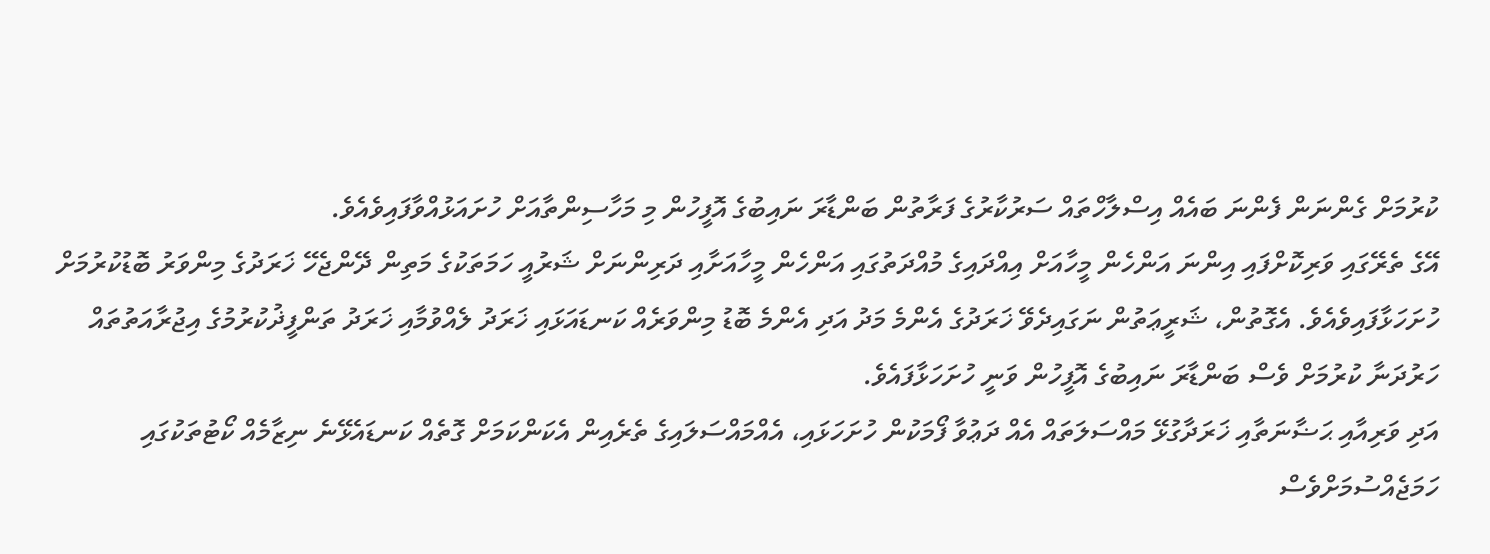ކުރުމަށް ގެންނަން ފެންނަ ބައެއް އިސްލާހްތައް ސަރުކާރުގެ ފަރާތުން ބަންޑާރަ ނައިބުގެ އޮފީހުން މި މަހާސިންތާއަށް ހުށައަޅުއްވާފައިވެއެވެ.
އޭގެ ތެރޭގައި ވަރިކޮށްފައި އިންނަ އަންހެން މީހާއަށް އިއްދައިގެ މުއްދަތުގައި އަންހެން މީހާއަށާއި ދަރިންނަށް ޝަރުއީ ހަމަތަކުގެ މަތިން ދޭންޖެހޭ ޚަރަދުގެ މިންވަރު ބޮޑުކުރުމަށް ހުށަހަޅާފައިވެއެވެ. އެގޮތުން، ޝަރީޢަތުން ނަގައިދެވޭ ޚަރަދުގެ އެންމެ މަދު އަދި އެންމެ ބޮޑު މިންވަރެއް ކަނޑައަޅައި ޚަރަދު ލެއްވުމާއި ޚަރަދު ތަންފީޛުކުރުމުގެ އިޖުރާއަތުތައް ހަރުދަނާ ކުރުމަށް ވެސް ބަންޑާރަ ނައިބުގެ އޮފީހުން ވަނީ ހުށަހަޅާފައެވެ.
އަދި ވަރިއާއި ޙަޟާނަތާއި ޚަރަދާގުޅޭ މައްސަލަތައް އެއް ދަޢުވާ ފޯމަކުން ހުށަހަޅައި، އެއްމައްސަލައިގެ ތެރެއިން އެކަންކަމަށް ގޮތެއް ކަނޑައެޅޭނެ ނިޒާމެއް ކޯޓުތަކުގައި ހަމަޖެއްސުމަށްވެސް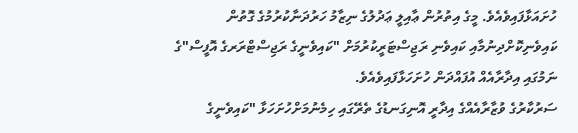ހުށައަޅާފައިވެއެވެ. މީގެ އިތުރުން ޢާއިލީ ޢަދުލުގެ ނިޒާމު ހަރުދަނާކުރުމުގެ ގޮތުން ކައިވެނިކޮށްދިނުމާއި ކައިވެނި ރަޖިސްޓަރީކުރުމަށް "ކައިވެނީގެ ރަޖިސްޓްރަރގެ އޮފީސް"ގެ ނަމުގައި އިދާރާއެއް އުފައްދަން ހުށަހަޅާފައިވެއެވެ.
ސަރުކާރުގެ ވުޒާރާއެއްގެ އިދާރީ އޮނިގަނޑުގެ ތެރޭގައި ހިމެނުމަށްހުށަހަޅާ "ކައިވެނީގެ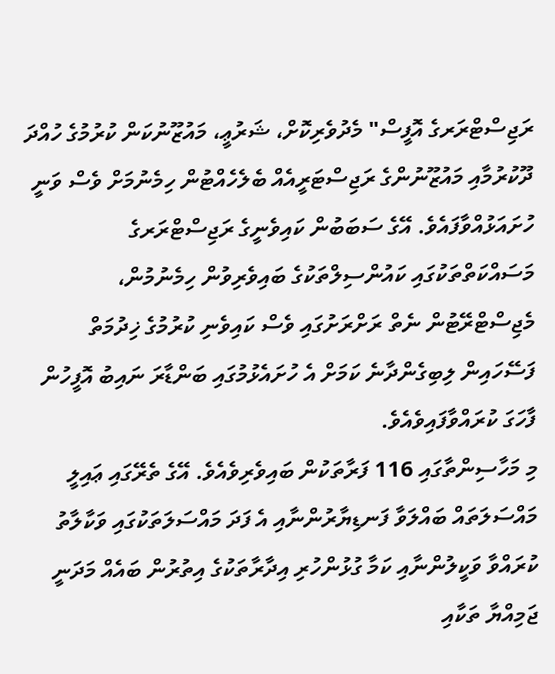ރަޖިސްޓްރަރގެ އޮފީސް" މެދުވެރިކޮށް، ޝަރުޢީ، މައުޒޫނުކަން ކުރުމުގެ ހުއްދަ ދޫކުރުމާއި މައުޒޫނުންގެ ރަޖިސްޓަރީއެއް ބެލެހެއްޓުން ހިމެނުމަށް ވެސް ވަނީ ހުށައަޅުއްވާފައެވެ. އޭގެ ސަބަބުން ކައިވެނީގެ ރަޖިސްޓްރަރގެ މަސައްކަތްތަކުގައި ކައުންސިލްތަކުގެ ބައިވެރިވުން ހިމެނުމުން، މެޖިސްޓްރޭޓުން ނެތް ރަށްރަށުގައި ވެސް ކައިވެނި ކުރުމުގެ ޚިދުމަތް ފަސޭހައިން ލިބިގެންދާނެ ކަމަށް އެ ހުށައެޅުމުގައި ބަންޑާރަ ނައިބު އޮފީހުން ފާހަގަ ކުރައްވާފައިވެއެވެ.
މި މަހާސިންތާގައި 116 ފަރާތަކުން ބައިވެރިވެއެވެ. އޭގެ ތެރޭގައި ޢައިލީ މައްސަލަތައް ބައްލަވާ ފަނޑިޔާރުންނާއި އެ ފަދަ މައްސަލަތަކުގައި ވަކާލާތު ކުރައްވާ ވަކީލުންނާއި ކަމާ ގުޅުންހުރި އިދާރާތަކުގެ އިތުރުން ބައެއް މަދަނީ ޖަމިއްޔާ ތަކާއި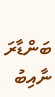ބަންޑާރަ ނާއިބު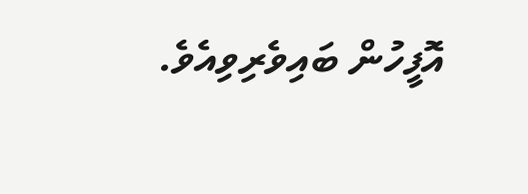އޮފީހުން ބައިވެރިވިއެވެ.